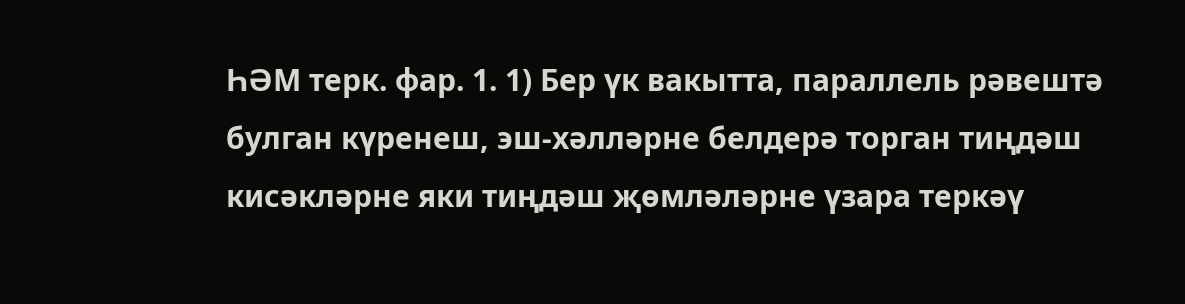ҺӘМ терк. фар. 1. 1) Бер үк вакытта, параллель рәвештә булган күренеш, эш-хәлләрне белдерә торган тиңдәш кисәкләрне яки тиңдәш җөмләләрне үзара теркәү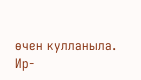өчен кулланыла. Ир-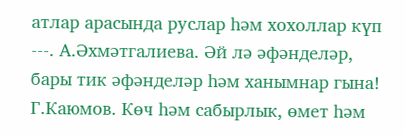атлар арасында руслар һәм хохоллар күп ---. А.Әхмәтгалиева. Әй лә әфәнделәр, бары тик әфәнделәр һәм ханымнар гына! Г.Каюмов. Көч һәм сабырлык, өмет һәм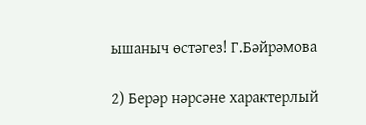ышаныч өстәгез! Г.Бәйрәмова

2) Берәр нәрсәне характерлый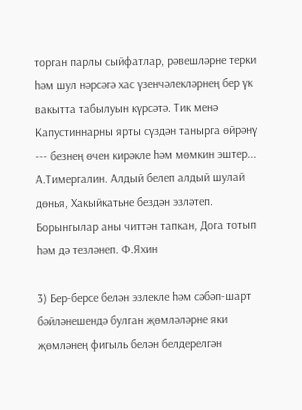торган парлы сыйфатлар, рәвешләрне терки һәм шул нәрсәгә хас үзенчәлекләрнең бер үк вакытта табылуын күрсәтә. Тик менә Капустиннарны ярты сүздән танырга өйрәнү --- безнең өчен кирәкле һәм мөмкин эштер... А.Тимергалин. Алдый белеп алдый шулай дөнья, Хакыйкатьне бездән эзләтеп. Борынгылар аны читтән тапкан, Дога тотып һәм дә тезләнеп. Ф.Яхин

3) Бер-берсе белән эзлекле һәм сәбәп-шарт бәйләнешендә булган җөмләләрне яки җөмләнең фигыль белән белдерелгән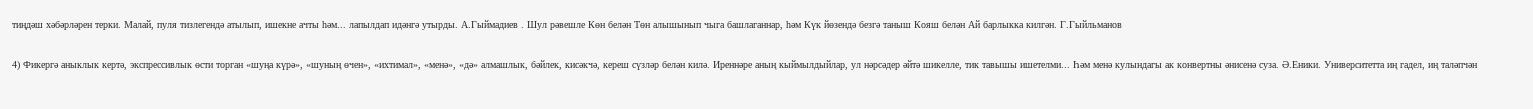тиңдәш хәбәрләрен терки. Малай, пуля тизлегендә атылып, ишекне ачты һәм... лапылдап идәнгә утырды. А.Гыймадиев . Шул рәвешле Көн белән Төн алышынып чыга башлаганнар, һәм Күк йөзендә безгә таныш Кояш белән Ай барлыкка килгән. Г.Гыйльманов

4) Фикергә аныклык кертә, экспрессивлык өсти торган «шуңа күрә», «шуның өчен», «ихтимал», «менә», «дә» алмашлык, бәйлек, кисәкчә, кереш сүзләр белән килә. Иреннәре аның кыймылдыйлар, ул нәрсәдер әйтә шикелле, тик тавышы ишетелми... Һәм менә кулындагы ак конвертны әнисенә суза. Ә.Еники. Университетта иң гадел, иң таләпчән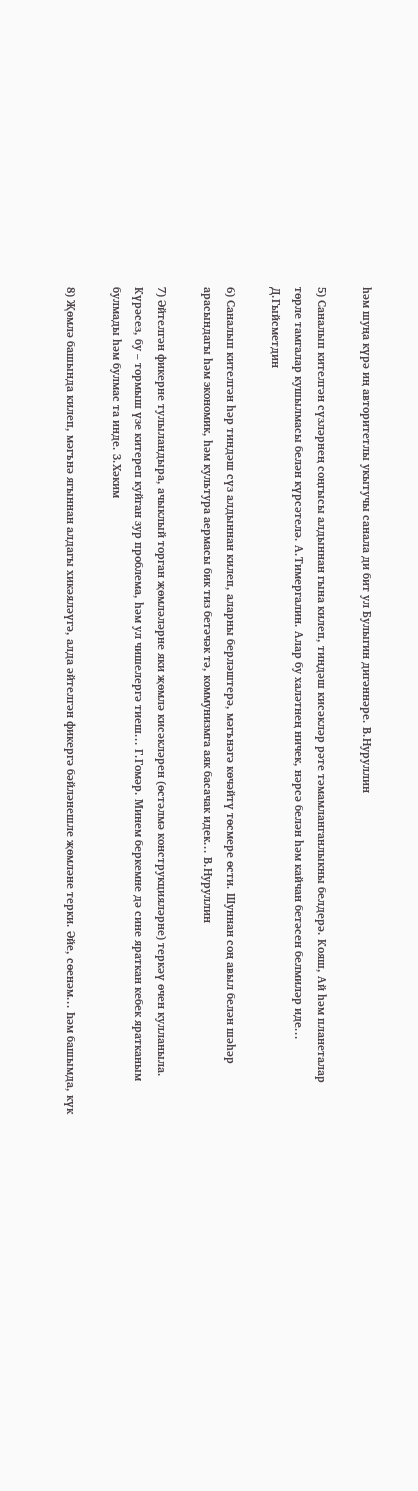һәм шуңа күрә иң авторитетлы укытучы санала ди бит ул Булыгин дигәннәре. В.Нуруллин

5) Саналып кителгән сүзләрнең соңгысы алдыннан гына килеп, тиңдәш кисәкләр рәте тәмамланганлыкны белдерә. Кояш, Ай һәм планеталар төрле тамгалар кушылмасы белән күрсәтелә. А.Тимергалин. Алар бу халәтнең ничек, нәрсә белән һәм кайчан бетәсен белмиләр иде... Д.Гыйсметдин

6) Саналып кителгән һәр тиндәш сүз алдыннан килеп, аларны берләштерә, мәгънәгә көчәйтү төсмере өсти. Шуннан соң авыл белән шәһәр арасындагы һәм экономик, һәм культура аермасы бик тиз бетәчәк тә, коммунизмга аяк басачак идек... В.Нуруллин

7) Әйтелгән фикерне тулыландыра, ачыклый торган җөмләләрне яки җөмлә кисәкләрен (өстәлмә конструкцияләрне) теркәү өчен кулланыла. Күрәсез, бу – тормыш үзе китереп куйган зур проблема, һәм ул чишелергә тиеш... Г.Гомәр. Минем беркемне дә сине яраткан кебек яратканым булмады һәм булмас та инде. З.Хәким

8) Җөмлә башында килеп, мәгънә ягыннан алдагы хикәяләүгә, алда әйтелгән фикергә бәйләнешле җөмләне терки. Әйе, сөенәм... Һәм башымда, күк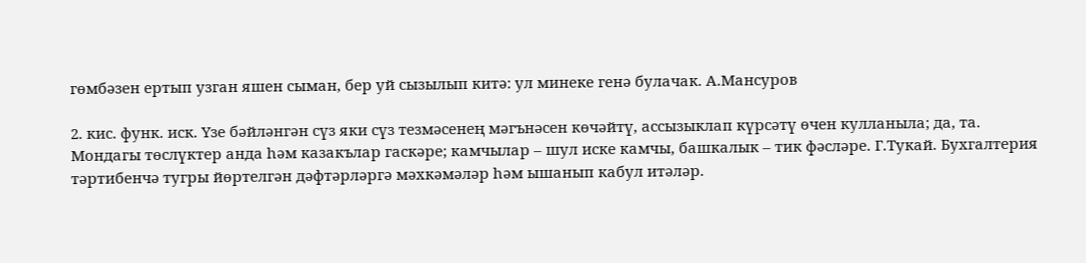гөмбәзен ертып узган яшен сыман, бер уй сызылып китә: ул минеке генә булачак. А.Мансуров

2. кис. функ. иск. Үзе бәйләнгән сүз яки сүз тезмәсенең мәгънәсен көчәйтү, ассызыклап күрсәтү өчен кулланыла; да, та. Мондагы төслүктер анда һәм казакълар гаскәре; камчылар – шул иске камчы, башкалык – тик фәсләре. Г.Тукай. Бухгалтерия тәртибенчә тугры йөртелгән дәфтәрләргә мәхкәмәләр һәм ышанып кабул итәләр.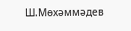Ш.Мөхәммәдев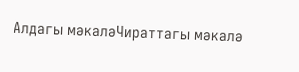Алдагы мәкаләЧираттагы мәкалә